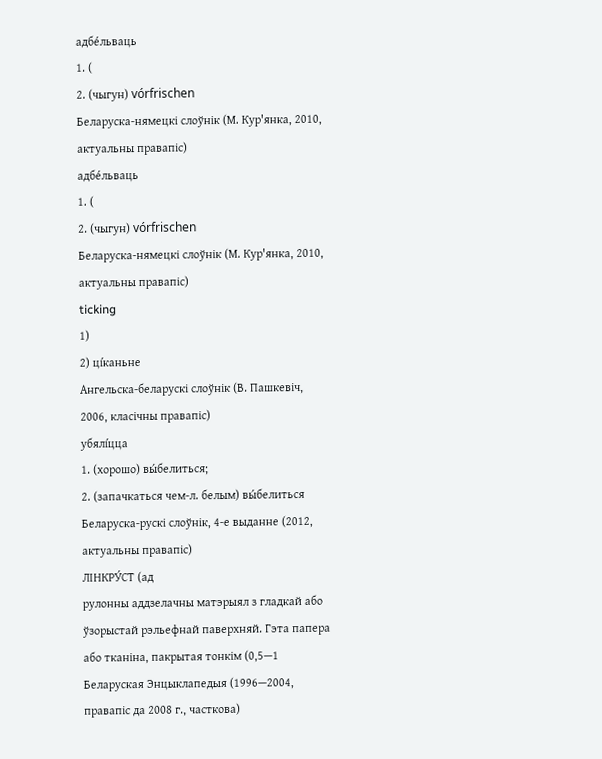адбе́льваць
1. (
2. (чыгун) vórfrischen
Беларуска-нямецкі слоўнік (М. Кур'янка, 2010, актуальны правапіс)
адбе́льваць
1. (
2. (чыгун) vórfrischen
Беларуска-нямецкі слоўнік (М. Кур'янка, 2010, актуальны правапіс)
ticking
1)
2) ці́каньне
Ангельска-беларускі слоўнік (В. Пашкевіч, 2006, класічны правапіс)
убялі́цца
1. (хорошо) вы́белиться;
2. (запачкаться чем-л. белым) вы́белиться
Беларуска-рускі слоўнік, 4-е выданне (2012, актуальны правапіс)
ЛІНКРУ́СТ (ад
рулонны аддзелачны матэрыял з гладкай або ўзорыстай рэльефнай паверхняй. Гэта папера або тканіна, пакрытая тонкім (0,5—1
Беларуская Энцыклапедыя (1996—2004, правапіс да 2008 г., часткова)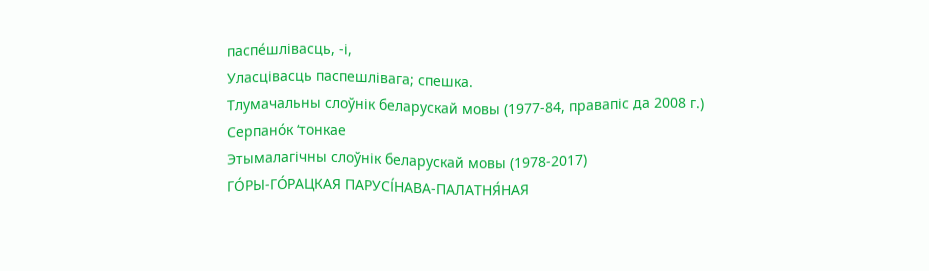паспе́шлівасць, ‑і,
Уласцівасць паспешлівага; спешка.
Тлумачальны слоўнік беларускай мовы (1977-84, правапіс да 2008 г.)
Серпано́к ‘тонкае
Этымалагічны слоўнік беларускай мовы (1978-2017)
ГО́РЫ-ГО́РАЦКАЯ ПАРУСІ́НАВА-ПАЛАТНЯ́НАЯ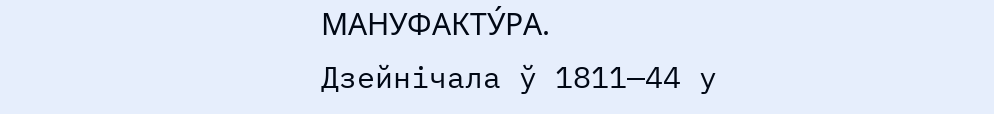МАНУФАКТУ́РА.
Дзейнічала ў 1811—44 у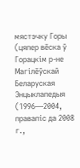мястэчку Горы (цяпер вёска ў Горацкім р-не Магілёўскай
Беларуская Энцыклапедыя (1996—2004, правапіс да 2008 г.,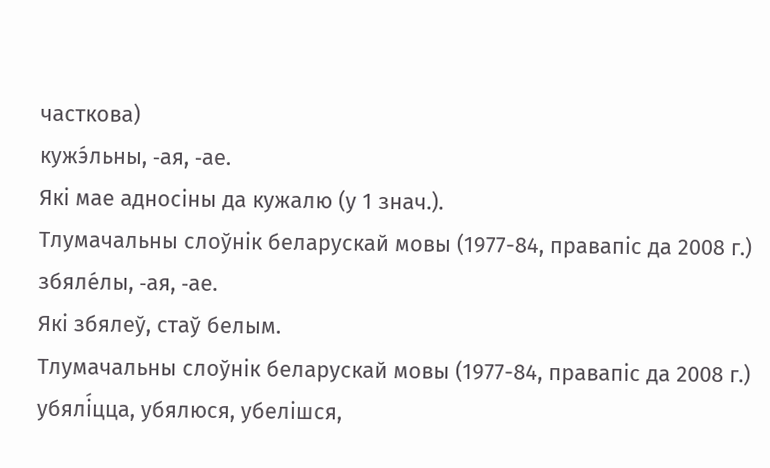часткова)
кужэ́льны, ‑ая, ‑ае.
Які мае адносіны да кужалю (у 1 знач.).
Тлумачальны слоўнік беларускай мовы (1977-84, правапіс да 2008 г.)
збяле́лы, ‑ая, ‑ае.
Які збялеў, стаў белым.
Тлумачальны слоўнік беларускай мовы (1977-84, правапіс да 2008 г.)
убялі́цца, убялюся, убелішся,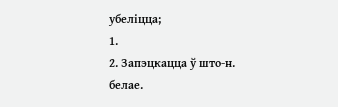убеліцца;
1.
2. Запэцкацца ў што‑н. белае.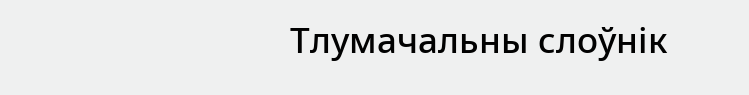Тлумачальны слоўнік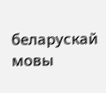беларускай мовы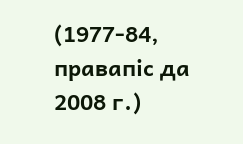(1977-84, правапіс да 2008 г.)